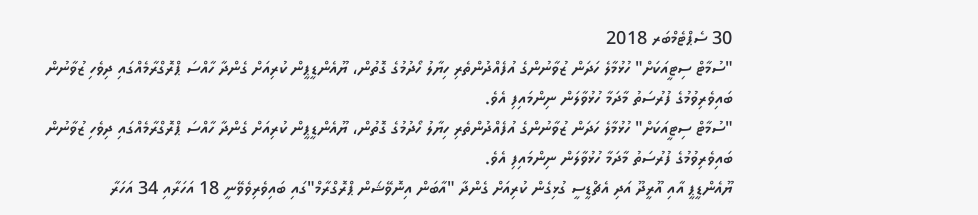30 ސެޕްޓެމްބަރ 2018
"ސުމާޓް ސިޓީއަކަށް" ހުޅުމާލެ ހަދަން ޒުވާނުންގެ އުފެއްދުންތެރި ހިޔާލު ހޯދުމުގެ ގޮތުން، ޔޫއެންޑީޕީން ކުރިއަށް ގެންދާ ހާއްސަ ޕްރޮގްރާމެއްގައި ދިވެހި ޒުވާނުން ބައިވެރިވުމުގެ ފުރުސަތު މާދަމާ ހުޅުވާލަން ނިންމައިފި އެވެ.
"ސުމާޓް ސިޓީއަކަށް" ހުޅުމާލެ ހަދަން ޒުވާނުންގެ އުފެއްދުންތެރި ހިޔާލު ހޯދުމުގެ ގޮތުން، ޔޫއެންޑީޕީން ކުރިއަށް ގެންދާ ހާއްސަ ޕްރޮގްރާމެއްގައި ދިވެހި ޒުވާނުން ބައިވެރިވުމުގެ ފުރުސަތު މާދަމާ ހުޅުވާލަން ނިންމައިފި އެވެ.
ޔޫއެންޑީޕީ އާއި އޫރީދޫ އަދި އެޗްޑީސީ ގުޅިގެން ކުރިއަށް ގެންދާ "އާބަން އިނޮވޭޝަން ޕްރޮގްރާމް"ގައި ބައިވެރިވެވޭނީ 18 އަހަރާއި 34 އަހަރާ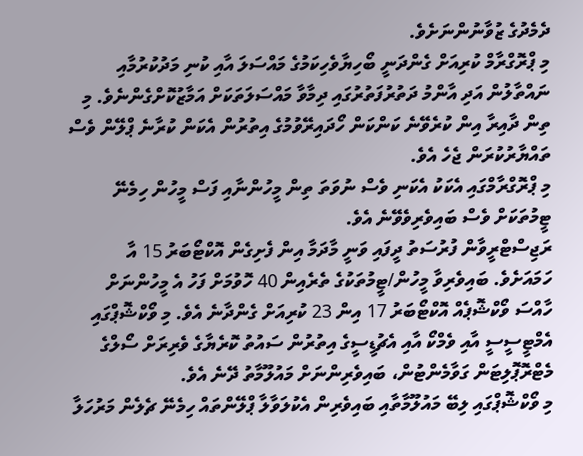ދެމެދުގެ ޒުވާނުންނަށެވެ.
މި ޕްރޮގްރާމް ކުރިއަށް ގެންދަނީ ބޯހިޔާވެހިކަމުގެ މައްސަލަ އާއި ކުނި މަދުކުރުމާއި ނައްތާލުން އަދި އާންމު ދަތުރުފަތުރުގައި ދިމާވާ މައްސަލަތަކަށް އަމާޒުކޮށްގެންނެވެ. މި ތިން ދާއިރާ އިން ކުރެވޭނެ ކަންކަން ހޯދައިރޭވުމުގެ އިތުރުން އެކަން ކުރާނެ ޕްލޭން ވެސް ތައްޔާރުކުރަން ޖެހެ އެވެ.
މި ޕްރޮގްރާމްގައި އެކަކު އެކަނި ވެސް ނުވަތަ ތިން މީހުންނާއި ފަސް މީހުން ހިމެނޭ ޓީމުތަކަށް ވެސް ބައިވެރިވެވޭނެ އެވެ.
ރަޖިސްޓްރީވާން ފުރުސަތު ދީފައި ވަނީ މާދަމާ އިން ފެށިގެން އޮކްޓޯބަރު 15 އާ ހަމައަށެވެ. ބައިވެރިވާ މީހުން/ޓީމުތަކުގެ ތެރެއިން 40 ހޮވުމަށް ފަހު އެ މީހުންނަށް ހާއްސަ ވޯކްޝޮޕެއް އޮކްޓޯބަރު 17 އިން 23 ކުރިއަށް ގެންދާނެ އެވެ. މި ވޯކްޝޮޕްގައި އެމްޓީސީސީ އާއި ވެމްކޯ އާއި އެޗުޑީސީގެ އިތުރުން ސައުތު ކޮރެޔާގެ ވެރިރަށް ސޯލްގެ މެޓްރޮޕޮލިޓަން ގަވާމެންޓުން، ބައިވެރިންނަށް މައުލޫމާތު ދޭނެ އެވެ.
މި ވޯކްޝޮޕްގައި ލިބޭ މައުލޫމާތާއި ބައިވެރިން އެކުލަވާލާ ޕްލޭންތައް ހިމެނޭ ޗެލެން މަރުހަލާ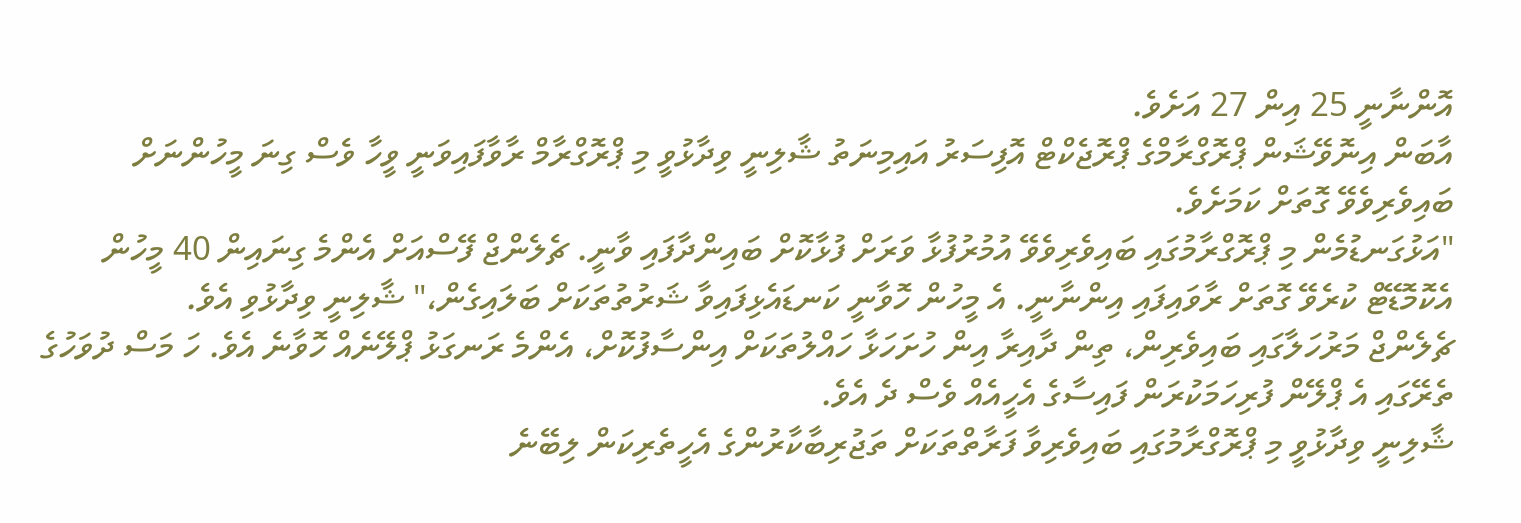އޮންނާނީ 25 އިން 27 އަށެވެ.
އާބަން އިނޮވޭޝަން ޕްރޮގްރާމްގެ ޕްރޮޖެކްޓް އޮފިސަރު އައިމިނަތު ޝާލިނީ ވިދާޅުވީ މި ޕްރޮގްރާމް ރާވާފައިވަނީ ވީހާ ވެސް ގިނަ މީހުންނަށް ބައިވެރިވެވޭ ގޮތަށް ކަމަށެވެ.
"އަޅުގަނޑުމެން މި ޕްރޮގްރާމުގައި ބައިވެރިވެވޭ އުމުރުފުޅާ ވަރަށް ފުޅާކޮށް ބައިންދާފައި ވާނީ. ޗެލެންޖް ފޭސްއަށް އެންމެ ގިނައިން 40 މީހުން އެކޮމޮޑޭޓް ކުރެވޭ ގޮތަށް ރާވައިފައި އިންނާނީ. އެ މީހުން ހޮވާނީ ކަނޑައެޅިފައިވާ ޝަރުތުތަކަށް ބަލައިގެން،" ޝާލިނީ ވިދާޅުވި އެވެ.
ޗެލެންޖް މަރުހަލާގައި ބައިވެރިން، ތިން ދާއިރާ އިން ހުށަހަޅާ ހައްލުތަކަށް އިންސާފުކޮށް، އެންމެ ރަނގަޅު ޕްލޭނެއް ހޮވާނެ އެވެ. ހަ މަސް ދުވަހުގެ ތެރޭގައި އެ ޕްލޭން ފުރިހަމަކުރަން ފައިސާގެ އެހީއެއް ވެސް ދެ އެވެ.
ޝާލިނީ ވިދާޅުވީ މި ޕްރޮގްރާމުގައި ބައިވެރިވާ ފަރާތްތަކަށް ތަޖުރިބާކާރުންގެ އެހީތެރިކަން ލިބޭނެ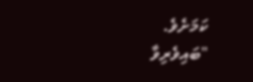ކަމަށެވެ.
"ބައިވެރިވާ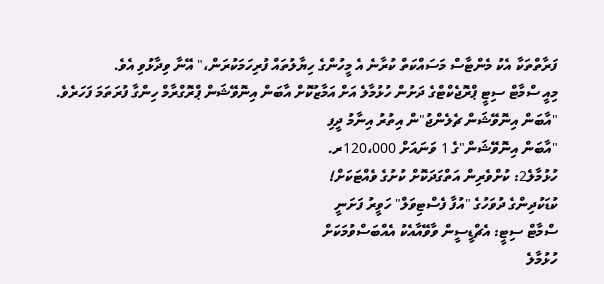ފަރާތްތަކާ އެކު މެންޓާސް މަސައްކަތް ކުރާނެ އެ މީހުންގެ ހިޔާލުތައް ފުރިހަމަކުރަން،" އޭނާ ވިދާޅުވި އެވެ.
މިއީ ސްމާޓް ސިޓީ ޕްރޮޖެކްޓްގެ ދަށުން ހުޅުމާލެ އަށް އަމާޒުކޮށް އާބަން އިނޮވޭޝަން ޕްރޮގްރާމް ހިންގާ ފުރަތަމަ ފަހަރެވެ.
"އާބަން އިނޮވޭޝަން ޗެލެންޖު"ން އިތުރު އިނާމު ދީފި
"އާބަން އިނޮވޭޝަން"ގެ 1 ވަނައަށް 120،000ރ.
ހުޅުމާލެ2: ކުށްވެރިން އަތްގަދަކޮށް ކުށުގެ ވެއްޓަކަށް!
ކުޑަކުދިންގެ ދުވަހުގެ "އުފާ ފެސްޓިވަލް" ހަވީރު ފަށަނީ
ސްމާޓް ސިޓީ: އެޗްޑީސީން ވާވޭއާއެކު އެއްބަސްވުމަކަށް
ހުޅުމާލެ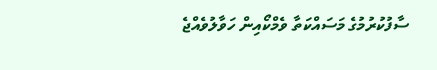ސާފުކުރުމުގެ މަސައްކަތާ ވެމްކޯއިން ހަވާލުވެއްޖެ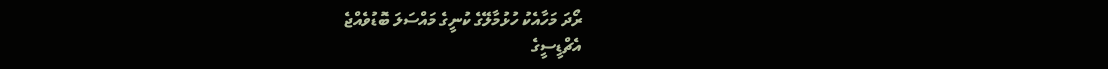ރޯދަ މަހާއެކު ހުޅުމާލޭގެ ކުނީގެ މައްސަލަ ބޮޑުވެއްޖެ
އެޗްޑީސީގެ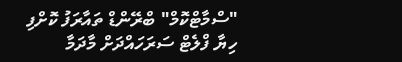"ސްމާޓްކޮމް" ބްރޭންޑް ތައާރަފު ކޮށްފި
ހިޔާ ފްލެޓް ސަރަހައްދަށް މާދަމާ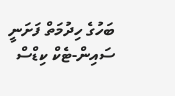ބަހުގެ ހިދުމަތް ފަށަނީ
ސައިން-ޓެކް ކިޑްސް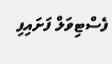ފެސްޓިވަލް ފަށައިފި